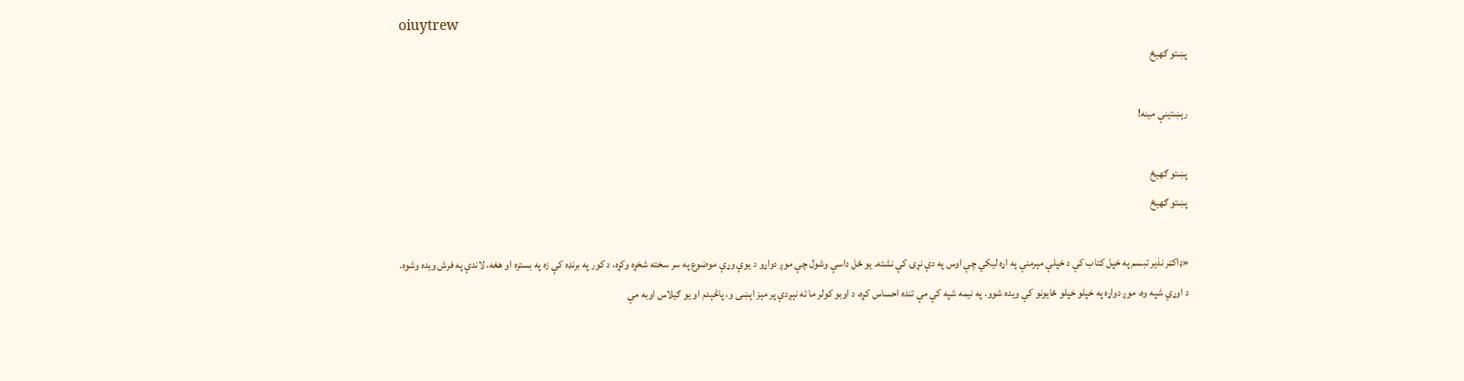oiuytrew
پښتو ګهيځ

رېښتینې مینه!

پښتو ګهيځ
پښتو ګهيځ

«ډاکټر نذیر تبسم په خپل کتاب کې د خپلې مېرمنې په اړه لیکي چې اوس په دې نړۍ کې نشته. یو ځل داسې وشول چې موږ دواړو د یوې وړې موضوع په سر سخته شخړه وکړه، د کور په برنډه کې زه په بستره او هغه، لاندې په فرش ویده وشوه. د اوړي شپه وه، موږ دواړه په خپلو خپلو ځایونو کې ویده شوو. په نيمه شپه کې مې تنده احساس کړه، د اوبو کولر ما ته نېږدې پر مېز اېښی و، پاڅېدم او يو ګيلاس اوبه مې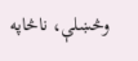وڅښلې، ناڅاپه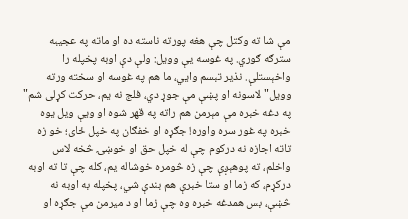مې شا ته وکتل چې هغه پورته ناسته ده او ماته په عجيبه سترګه ګوري. په غوسه یې وویل: ولې دې اوبه پخپله را واخېستلې. نذیر تبسم وایي، ما هم په غوسه او سخته ورته وويل"لاسونه او پښې مې جوړ دي، فلج نه يم، حرکت کړلی شم" په دغه خبره مې مېرمن هم راته په قهر شوه او ویې ویل یوه خبره په غور سره واوره! جګړه او خفګان په خپل ځای؛ خو زه تاته اجازه نه درکوم چې له خپل حق او خوښۍ څخه لاس واخلم، ته پوهېږې چې زه څومره خوشاله یم، کله چې تا ته اوبه درکړم، که زما او ستا خبرې هم بندې شي، پخپله به اوبه نه څښې، بس همدغه خبره وه چې زما او د میرمن مې جګړه او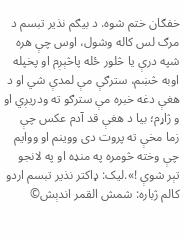خفګان ختم شوه. د بیګم نذیر تبسم د مرګ لس کاله وشول، اوس چې هره شپه درې یا څلور ځله پاڅېږم او پخپله اوبه څښم، سترګې مې لمدې شي او د هغې دغه خبره مې سترګو ته ودریږي او و ژاړم؛ بیا د هغې قد آدم عکس چې زما مخې ته پروت دی ووینم او ووایم چې وخته څومره په منډه او په لانجو تېر شوې !».لیک: ډاکتر نذیر تبسم اردو کالم ژباره: شمش القمر اندېش©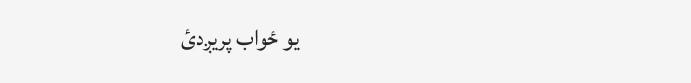یو ځواب پریږدئ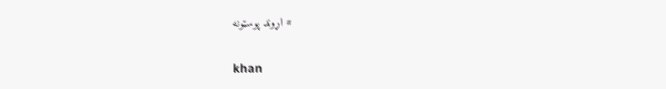# اړوند پوسټونه

khan